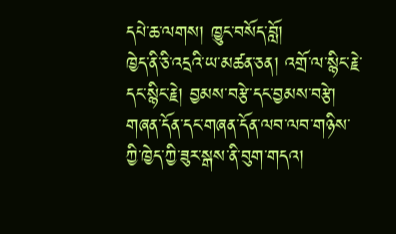དཔེ་ཆ་ལགས། ཁྱུང་བསོད་བློ།
ཁྱེད་ནི་ཅི་འདྲའི་ཡ་མཚན་ཅན། འགྲོ་ལ་སྙིང་རྗེ་དང་སྙིང་རྗེ། བྱམས་བརྩེ་དང་བྱམས་བརྩེ། གཞན་དོན་དང་གཞན་དོན་ལབ་ལབ་གཉིས་ཀྱི་ཁྱེད་ཀྱི་ཟུར་སྒས་ནི་བུག་གདའ།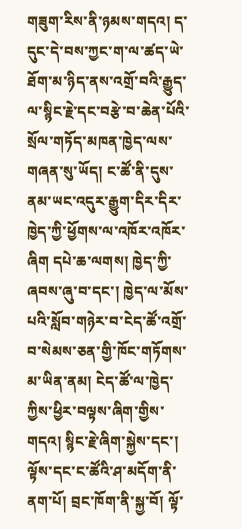གཟུག་རིས་ནི་ཉམས་གདའ། ད་དུང་དེ་བས་ཀྱང་ག་ལ་ཚད་ཡེ་ཐོག་མ་ཉིད་ནས་འགྲོ་བའི་རྒྱུད་ལ་སྙིང་རྗེ་དང་བརྩེ་བ་ཆེན་པོའི་སྲོལ་གཏོད་མཁན་ཁྱེད་ལས་གཞན་སུ་ཡོད། ང་ཚོ་ནི་དུས་ནམ་ཡང་འདུར་རྒྱུག་དིར་དིར་ཁྱེད་ཀྱི་ཕྱོགས་ལ་འཁོར་འཁོར་ཞིག དཔེ་ཆ་ལགས། ཁྱེད་ཀྱི་ཞབས་ཞུ་བ་དང་། ཁྱེད་ལ་མོས་པའི་སློབ་གཉེར་བ་ངེད་ཚོ་འགྲོ་བ་སེམས་ཅན་གྱི་ཁོང་གཏོགས་མ་ཡིན་ནམ། ངེད་ཚོ་ལ་ཁྱེད་ཀྱིས་ཕྱིར་བལྟས་ཞིག་གྱིས་གདའ། སྙིང་རྗེ་ཞིག་སྐྱེས་དང་། ལྟོས་དང་ང་ཚོའི་ཤ་མདོག་ནི་ནག་པོ། བྲང་ཁོག་ནི་སྐྱ་བོ། ལྟོ་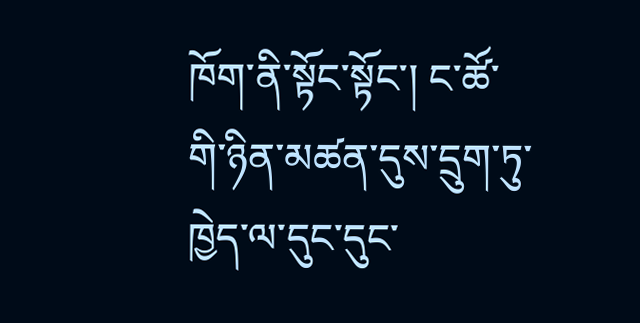ཁོག་ནི་སྟོང་སྟོང་། ང་ཚོ་གི་ཉིན་མཚན་དུས་དྲུག་ཏུ་ཁྱེད་ལ་དུང་དུང་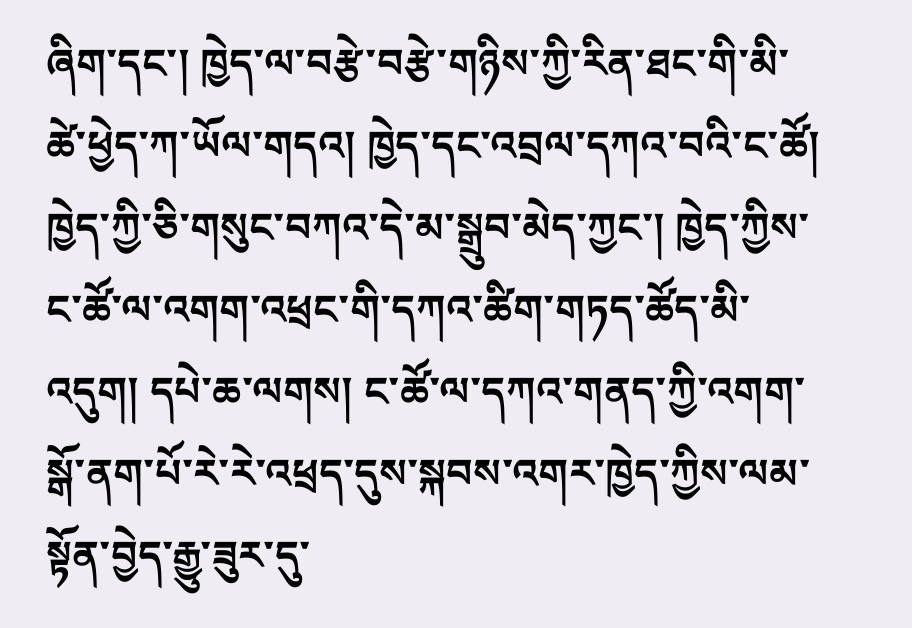ཞིག་དང་། ཁྱེད་ལ་བརྩེ་བརྩེ་གཉིས་ཀྱི་རིན་ཐང་གི་མི་ཚེ་ཕྱེད་ཀ་ཡོལ་གདའ། ཁྱེད་དང་འབྲལ་དཀའ་བའི་ང་ཚོ། ཁྱེད་ཀྱི་ཅི་གསུང་བཀའ་དེ་མ་སྒྲུབ་མེད་ཀྱང་། ཁྱེད་ཀྱིས་ང་ཚོ་ལ་འགག་འཕྲང་གི་དཀའ་ཚིག་གཏད་ཚོད་མི་འདུག། དཔེ་ཆ་ལགས། ང་ཚོ་ལ་དཀའ་གནད་ཀྱི་འགག་སྒོ་ནག་པོ་རེ་རེ་འཕྲད་དུས་སྐབས་འགར་ཁྱེད་ཀྱིས་ལམ་སྟོན་བྱེད་རྒྱུ་ཟུར་དུ་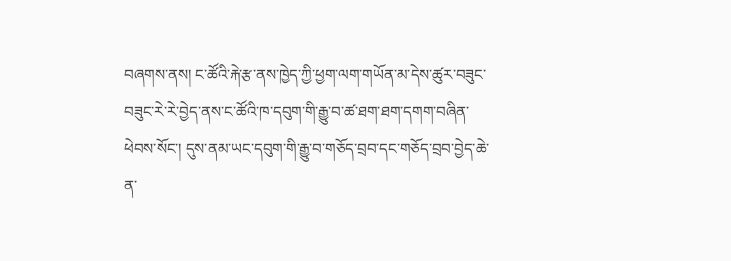བཞགས་ནས། ང་ཚོའི་རྐེ་རྩ་ནས་ཁྱེད་ཀྱི་ཕྱག་ལག་གཡོན་མ་དེས་ཚུར་བཟུང་བཟུང་རེ་རེ་བྱེད་ནས་ང་ཚོའི་ཁ་དབུག་གི་རྒྱུ་བ་ཚ་ཐག་ཐག་དགག་བཞིན་ཕེབས་སོང་། དུས་ནམ་ཡང་དབུག་གི་རྒྱུ་བ་གཅོད་བྲབ་དང་གཅོད་བྲབ་བྱེད་ཆེ་ན་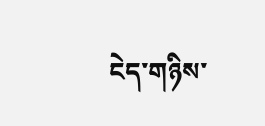ངེད་གཉིས་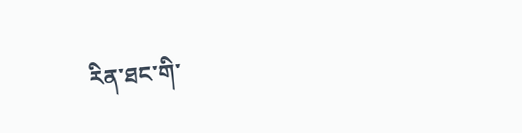རིན་ཐང་གི་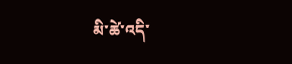མི་ཚེ་འདི་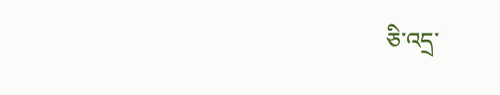ཅི་འདྲ་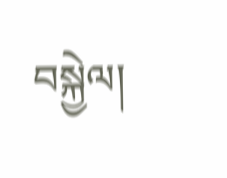བསྐྱེལ།